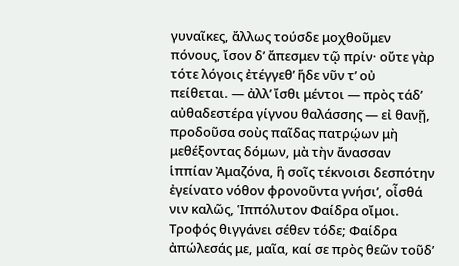γυναῖκες, ἄλλως τούσδε μοχθοῦμεν πόνους, ἴσον δ’ ἄπεσμεν τῷ πρίν· οὔτε γὰρ τότε λόγοις ἐτέγγεθ’ ἥδε νῦν τ’ οὐ πείθεται. — ἀλλ’ ἴσθι μέντοι — πρὸς τάδ’ αὐθαδεστέρα γίγνου θαλάσσης — εἰ θανῇ, προδοῦσα σοὺς παῖδας πατρῴων μὴ μεθέξοντας δόμων, μὰ τὴν ἄνασσαν ἱππίαν Ἀμαζόνα, ἣ σοῖς τέκνοισι δεσπότην ἐγείνατο νόθον φρονοῦντα γνήσι’, οἶσθά νιν καλῶς, Ἱππόλυτον Φαίδρα οἴμοι. Τροφός θιγγάνει σέθεν τόδε; Φαίδρα ἀπώλεσάς με, μαῖα, καί σε πρὸς θεῶν τοῦδ’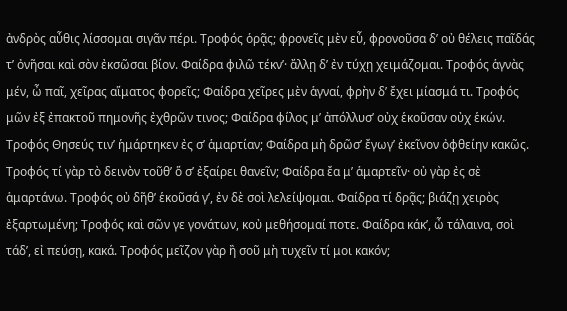ἀνδρὸς αὖθις λίσσομαι σιγᾶν πέρι. Τροφός ὁρᾷς; φρονεῖς μὲν εὖ, φρονοῦσα δ’ οὐ θέλεις παῖδάς τ’ ὀνῆσαι καὶ σὸν ἐκσῶσαι βίον. Φαίδρα φιλῶ τέκν’· ἄλλῃ δ’ ἐν τύχῃ χειμάζομαι. Τροφός ἁγνὰς μέν, ὦ παῖ, χεῖρας αἵματος φορεῖς; Φαίδρα χεῖρες μὲν ἁγναί, φρὴν δ’ ἔχει μίασμά τι. Τροφός μῶν ἐξ ἐπακτοῦ πημονῆς ἐχθρῶν τινος; Φαίδρα φίλος μ’ ἀπόλλυσ’ οὐχ ἑκοῦσαν οὐχ ἑκών. Τροφός Θησεύς τιν’ ἡμάρτηκεν ἐς σ’ ἁμαρτίαν; Φαίδρα μὴ δρῶσ’ ἔγωγ’ ἐκεῖνον ὀφθείην κακῶς. Τροφός τί γὰρ τὸ δεινὸν τοῦθ’ ὅ σ’ ἐξαίρει θανεῖν; Φαίδρα ἔα μ’ ἁμαρτεῖν· οὐ γὰρ ἐς σὲ ἁμαρτάνω. Τροφός οὐ δῆθ’ ἑκοῦσά γ’, ἐν δὲ σοὶ λελείψομαι. Φαίδρα τί δρᾷς; βιάζῃ χειρὸς ἐξαρτωμένη; Τροφός καὶ σῶν γε γονάτων, κοὐ μεθήσομαί ποτε. Φαίδρα κάκ’, ὦ τάλαινα, σοὶ τάδ’, εἰ πεύσῃ, κακά. Τροφός μεῖζον γὰρ ἢ σοῦ μὴ τυχεῖν τί μοι κακόν;